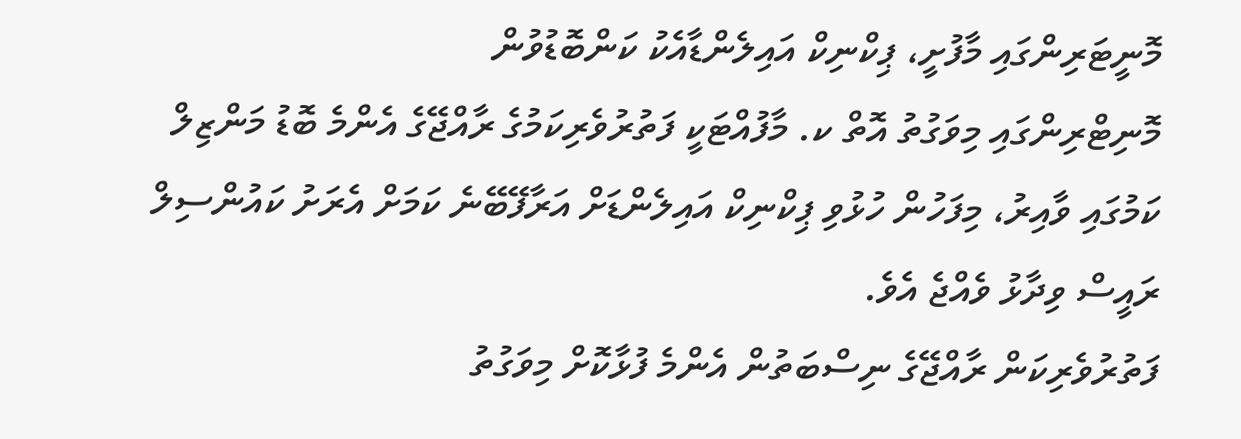މޮނީޓަރިންގައި މާފުށީ، ޕިކްނިކް އައިލެންޑާއެކު ކަންބޮޑުވުން
މޮނިޓްރިންގައި މިވަގުތު އޮތް ކ. މާފުއްޓަކީ ފަތުރުވެރިކަމުގެ ރާއްޖޭގެ އެންމެ ބޮޑު މަންޒިލް ކަމުގައި ވާއިރު، މިފަހުން ހުޅުވި ޕިކްނިކް އައިލެންޑަށް އަރާފޭބޭނެ ކަމަށް އެރަށު ކައުންސިލް ރައީސް ވިދާޅު ވެއްޖެ އެވެ.
ފަތުރުވެރިކަން ރާއްޖޭގެ ނިސްބަތުން އެންމެ ފުޅާކޮށް މިވަގުތު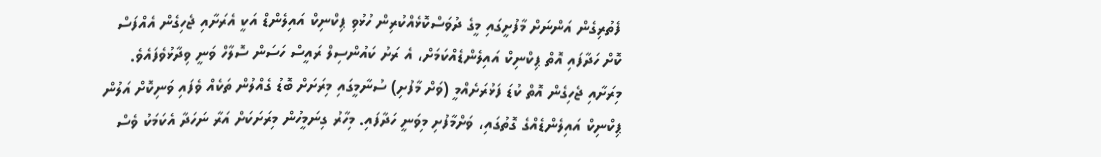ފެތުރިގެން އަންނަށް މާފުށީގައި މީގެ ދުވަސްކޮޅެއްކުރިން ހުޅުވި ޕިކްނިކް އައިލެންޑް އަކީ އެރަށާއި ޖެހިގެން އެއްފަސް ކޮށް ހަދާފައި އޮތް ޕިކްނިކް އައިލެންޑެއްކަމަށް، އެ ރަށު ކައުންސިލް ރައީސް ހަސަން ސޮލާހް ވަނީ ވިދާޅުވެފައެވެ.
މިރަށާއި ޖެހިގެން އޮތް ކުޑަ ފަޅުރަށެއްމީ (ވަށް މާފުށި) ސުނާމީގައި މިރަށަށް ބޮޑު ގެއްލުން ތަކެއް ވެފައި ވަނިކޮށް އަލުން ޕިކްނިކް އައިލެންޑެއްގެ ގޮތުގައި، ވަށްމާފުށި މިވަނީ ހަދާފައި. މިހާރު ގިނަމީހުން މިރަށަކަށް އަރާ ނަހަދާ އެކަމަކު ވެސް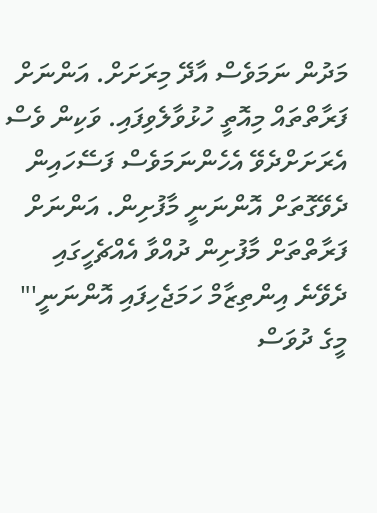މަދުން ނަމަވެސް އާދޭ މިރަށަށް. އަންނަށް ފަރާތްތައް މިއޮތީ ހުޅުވާލެވިފައި. ވަކިން ވެސް އެރަށަށްދެވޭ އެހެންނަމަވެސް ފަސޭހައިން ދެވޭގޮތަށް އޮންނަނީ މާފުށިން. އަންނަށް ފަރާތްތަށް މާފުށިން ދުއްވާ އެއްޗެހީގައި ދެވޭނެ އިންތިޒާމް ހަމަޖެހިފައި އޮންނަނީ'"
މީގެ ދުވަސް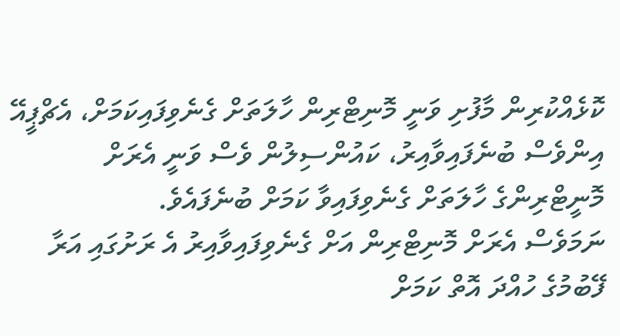ކޮޅެއްކުރިން މާފުށި ވަނީ މޮނިޓްރިން ހާލަތަށް ގެނެވިފައިކަމަށް، އެޗްޕީއޭ އިންވެސް ބުނެފައިވާއިރު، ކައުންސިލުން ވެސް ވަނީ އެރަށް މޮނީޓްރިންގެ ހާލަތަށް ގެނެވިފައިވާ ކަމަށް ބުނެފައެވެ.
ނަމަވެސް އެރަށް މޮނިޓްރިން އަށް ގެނެވިފައިވާއިރު އެ ރަށުގައި އަރާ ފޭބުމުގެ ހުއްދަ އޮތް ކަމަށް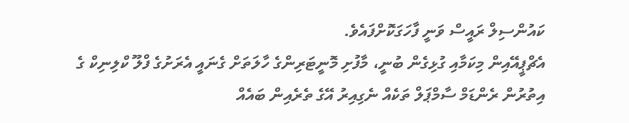ކައުންސިލް ރައީސް ވަނީ ފާހަގަކޮށްފައެވެ.
އެޗްޕީއޭއިން މިކަމާއި ގުޅިގެން ބުނީ، މާފުށި މޮނީޓަރިންގެ ހާލަތަށް ގެނައީ އެރަށުގެ ފްލޫ ކްލިނިކް ގެ އިތުރުން ރެންޑަމް ސާމްޕަލް ތަކެއް ނެގިއިރު އޭގެ ތެރެއިން ބައެއް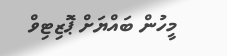މީހުން ބައްޔަށް ޕޮޒިޓިވް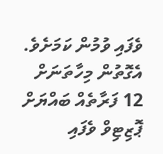ވެފައި ވުމުން ކަމަށެވެ. އެގޮތުން މިހާތަނަށް 12 ފަރާތެއް ބައްޔަށް ޕޮޒިޓިވް ވެފައި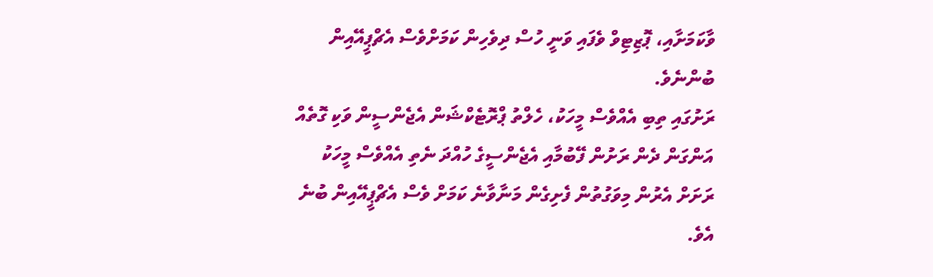ވާކަމަށާއި، ޕޮޒިޓިވް ވެފައި ވަނީ ހުސް ދިވެހިން ކަމަށްވެސް އެޗްޕީއޭއިން ބުންނެވެ.
ރަށުގައި ތިބި އެއްވެސް މީހަކު، ހެލްތު ޕްރޮޓެކްޝަން އެޖެންސީން ވަކި ގޮތެއް އަންގަން ދެން ރަށުން ފޭބުމާއި އެޖެންސީގެ ހުއްދަ ނެތި އެއްވެސް މީހަކު ރަށަށް އެރުން މިވަގުތުން ފެށިގެން މަނާވާނެ ކަމަށް ވެސް އެޗްޕީއޭއިން ބުނެ އެވެ.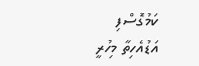ކަމުގޮސްފި
އަޑުއެހިތާ މިހުރީ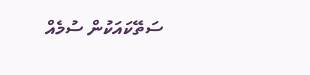ސަތޭކައަކުން ސުމެއް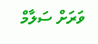ވަރަށް ސަލާމް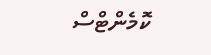ކޮމެންޓްސް